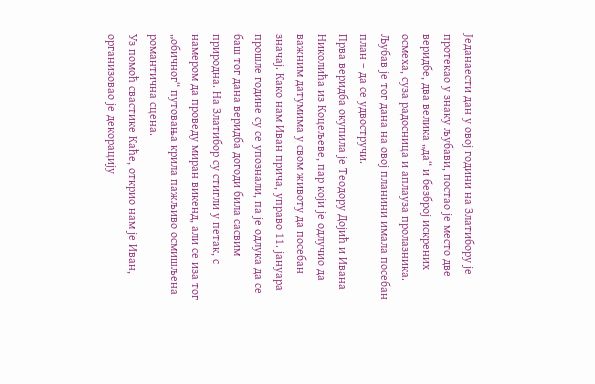Једанаести дан у овој години на Златибору је протекао у знаку љубави, постао је место две веридбе, два велика „да“ и безброј искрених осмеха, суза радосница и аплауза пролазника.
Љубав је тог дана на овој планини имала посебан план – да се удвостручи.
Прва веридба окупила је Теодору Дојић и Ивана Николића из Коцељеве, пар који је одлучио да важним датумима у свом животу да посебан значај. Како нам Иван прича, управо 11. јануара прошле године су се упознали, па је одлука да се баш тог дана веридба догоди била сасвим природна. На Златибор су стигли у петак, с намером да проведу миран викенд, али се иза тог „обичног“ путовања крила пажљиво осмишљена романтична сцена.
Уз помоћ свастике Каће, открио нам је Иван, организовао је декорацију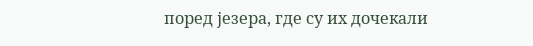поред језера, где су их дочекали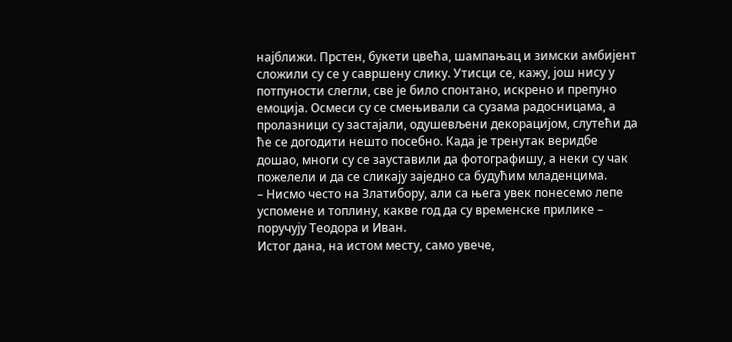најближи. Прстен, букети цвећа, шампањац и зимски амбијент сложили су се у савршену слику. Утисци се, кажу, још нису у потпуности слегли, све је било спонтано, искрено и препуно емоција. Осмеси су се смењивали са сузама радосницама, а пролазници су застајали, одушевљени декорацијом, слутећи да ће се догодити нешто посебно. Када је тренутак веридбе дошао, многи су се зауставили да фотографишу, а неки су чак пожелели и да се сликају заједно са будућим младенцима.
– Нисмо често на Златибору, али са њега увек понесемо лепе успомене и топлину, какве год да су временске прилике – поручују Теодора и Иван.
Истог дана, на истом месту, само увече,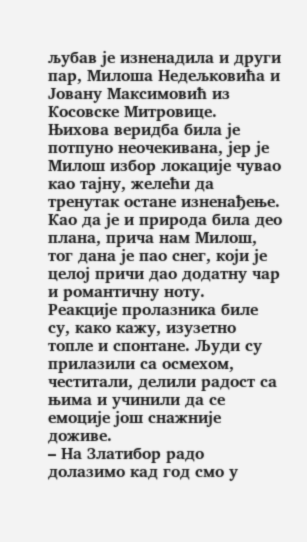љубав је изненадила и други пар, Милоша Недељковића и Јовану Максимовић из Косовске Митровице.
Њихова веридба била је потпуно неочекивана, јер је Милош избор локације чувао као тајну, желећи да тренутак остане изненађење. Као да је и природа била део плана, прича нам Милош, тог дана је пао снег, који је целој причи дао додатну чар и романтичну ноту.
Реакције пролазника биле су, како кажу, изузетно топле и спонтане. Људи су прилазили са осмехом, честитали, делили радост са њима и учинили да се емоције још снажније доживе.
– На Златибор радо долазимо кад год смо у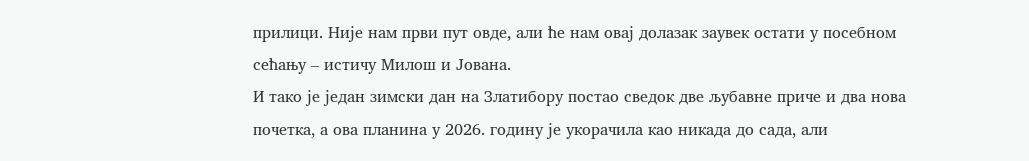прилици. Није нам први пут овде, али ће нам овај долазак заувек остати у посебном сећању – истичу Милош и Јована.
И тако је један зимски дан на Златибору постао сведок две љубавне приче и два нова почетка, а ова планина у 2026. годину је укорачила као никада до сада, али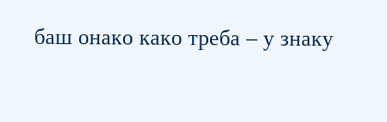баш онако како треба – у знаку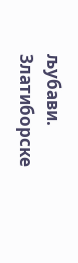љубави.
Златиборске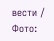вести / Фото: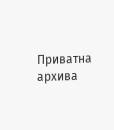Приватна архива